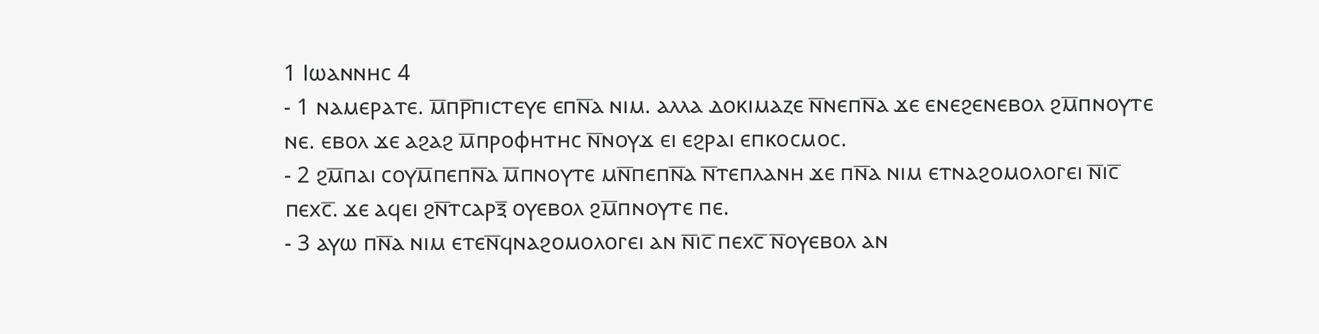1 Ⲓⲱⲁⲛⲛⲏⲥ 4
- 1 ⲛⲁⲙⲉⲣⲁⲧⲉ. ⲙ̅ⲡⲣ̅ⲡⲓⲥⲧⲉⲩⲉ ⲉⲡⲛ̅ⲁ ⲛⲓⲙ. ⲁⲗⲗⲁ ⲇⲟⲕⲓⲙⲁⲍⲉ ⲛ̅ⲛⲉⲡⲛ̅ⲁ ϫⲉ ⲉⲛⲉϩⲉⲛⲉⲃⲟⲗ ϩⲙ̅ⲡⲛⲟⲩⲧⲉ ⲛⲉ. ⲉⲃⲟⲗ ϫⲉ ⲁϩⲁϩ ⲙ̅ⲡⲣⲟⲫⲏⲧⲏⲥ ⲛ̅ⲛⲟⲩϫ ⲉⲓ ⲉϩⲣⲁⲓ ⲉⲡⲕⲟⲥⲙⲟⲥ.
- 2 ϩⲙ̅ⲡⲁⲓ ⲥⲟⲩⲙ̅ⲡⲉⲡⲛ̅ⲁ ⲙ̅ⲡⲛⲟⲩⲧⲉ ⲙⲛ̅ⲡⲉⲡⲛ̅ⲁ ⲛ̅ⲧⲉⲡⲗⲁⲛⲏ ϫⲉ ⲡⲛ̅ⲁ ⲛⲓⲙ ⲉⲧⲛⲁϩⲟⲙⲟⲗⲟⲅⲉⲓ ⲛ̅ⲓⲥ̅ ⲡⲉⲭⲥ̅. ϫⲉ ⲁϥⲉⲓ ϩⲛ̅ⲧⲥⲁⲣⲝ̅ ⲟⲩⲉⲃⲟⲗ ϩⲙ̅ⲡⲛⲟⲩⲧⲉ ⲡⲉ.
- 3 ⲁⲩⲱ ⲡⲛ̅ⲁ ⲛⲓⲙ ⲉⲧⲉⲛ̅ϥⲛⲁϩⲟⲙⲟⲗⲟⲅⲉⲓ ⲁⲛ ⲛ̅ⲓⲥ̅ ⲡⲉⲭⲥ̅ ⲛ̅ⲟⲩⲉⲃⲟⲗ ⲁⲛ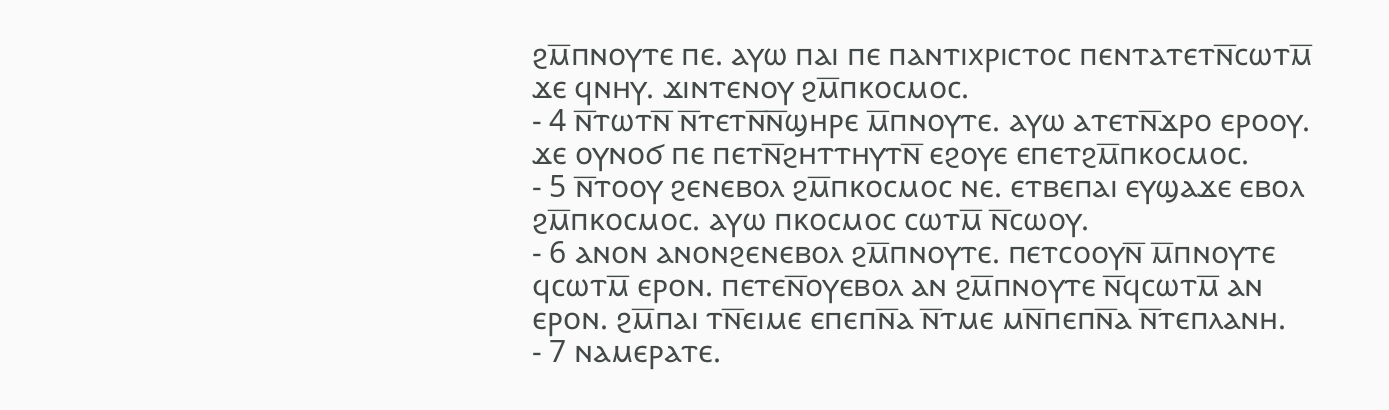ϩⲙ̅ⲡⲛⲟⲩⲧⲉ ⲡⲉ. ⲁⲩⲱ ⲡⲁⲓ ⲡⲉ ⲡⲁⲛⲧⲓⲭⲣⲓⲥⲧⲟⲥ ⲡⲉⲛⲧⲁⲧⲉⲧⲛ̅ⲥⲱⲧⲙ̅ ϫⲉ ϥⲛⲏⲩ. ϫⲓⲛⲧⲉⲛⲟⲩ ϩⲙ̅ⲡⲕⲟⲥⲙⲟⲥ.
- 4 ⲛ̅ⲧⲱⲧⲛ̅ ⲛ̅ⲧⲉⲧⲛ̅ⲛ̅ϣⲏⲣⲉ ⲙ̅ⲡⲛⲟⲩⲧⲉ. ⲁⲩⲱ ⲁⲧⲉⲧⲛ̅ϫⲣⲟ ⲉⲣⲟⲟⲩ. ϫⲉ ⲟⲩⲛⲟϭ ⲡⲉ ⲡⲉⲧⲛ̅ϩⲏⲧⲧⲏⲩⲧⲛ̅ ⲉϩⲟⲩⲉ ⲉⲡⲉⲧϩⲙ̅ⲡⲕⲟⲥⲙⲟⲥ.
- 5 ⲛ̅ⲧⲟⲟⲩ ϩⲉⲛⲉⲃⲟⲗ ϩⲙ̅ⲡⲕⲟⲥⲙⲟⲥ ⲛⲉ. ⲉⲧⲃⲉⲡⲁⲓ ⲉⲩϣⲁϫⲉ ⲉⲃⲟⲗ ϩⲙ̅ⲡⲕⲟⲥⲙⲟⲥ. ⲁⲩⲱ ⲡⲕⲟⲥⲙⲟⲥ ⲥⲱⲧⲙ̅ ⲛ̅ⲥⲱⲟⲩ.
- 6 ⲁⲛⲟⲛ ⲁⲛⲟⲛϩⲉⲛⲉⲃⲟⲗ ϩⲙ̅ⲡⲛⲟⲩⲧⲉ. ⲡⲉⲧⲥⲟⲟⲩⲛ̅ ⲙ̅ⲡⲛⲟⲩⲧⲉ ϥⲥⲱⲧⲙ̅ ⲉⲣⲟⲛ. ⲡⲉⲧⲉⲛ̅ⲟⲩⲉⲃⲟⲗ ⲁⲛ ϩⲙ̅ⲡⲛⲟⲩⲧⲉ ⲛ̅ϥⲥⲱⲧⲙ̅ ⲁⲛ ⲉⲣⲟⲛ. ϩⲙ̅ⲡⲁⲓ ⲧⲛ̅ⲉⲓⲙⲉ ⲉⲡⲉⲡⲛ̅ⲁ ⲛ̅ⲧⲙⲉ ⲙⲛ̅ⲡⲉⲡⲛ̅ⲁ ⲛ̅ⲧⲉⲡⲗⲁⲛⲏ.
- 7 ⲛⲁⲙⲉⲣⲁⲧⲉ.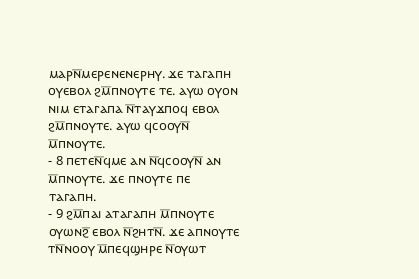ⲙⲁⲣⲛ̅ⲙⲉⲣⲉⲛⲉⲛⲉⲣⲏⲩ. ϫⲉ ⲧⲁⲅⲁⲡⲏ ⲟⲩⲉⲃⲟⲗ ϩⲙ̅ⲡⲛⲟⲩⲧⲉ ⲧⲉ. ⲁⲩⲱ ⲟⲩⲟⲛ ⲛⲓⲙ ⲉⲧⲁⲅⲁⲡⲁ ⲛ̅ⲧⲁⲩϫⲡⲟϥ ⲉⲃⲟⲗ ϩⲙ̅ⲡⲛⲟⲩⲧⲉ. ⲁⲩⲱ ϥⲥⲟⲟⲩⲛ̅ ⲙ̅ⲡⲛⲟⲩⲧⲉ.
- 8 ⲡⲉⲧⲉⲛ̅ϥⲙⲉ ⲁⲛ ⲛ̅ϥⲥⲟⲟⲩⲛ̅ ⲁⲛ ⲙ̅ⲡⲛⲟⲩⲧⲉ. ϫⲉ ⲡⲛⲟⲩⲧⲉ ⲡⲉ ⲧⲁⲅⲁⲡⲏ.
- 9 ϩⲙ̅ⲡⲁⲓ ⲁⲧⲁⲅⲁⲡⲏ ⲙ̅ⲡⲛⲟⲩⲧⲉ ⲟⲩⲱⲛϩ̅ ⲉⲃⲟⲗ ⲛ̅ϩⲏⲧⲛ̅. ϫⲉ ⲁⲡⲛⲟⲩⲧⲉ ⲧⲛ̅ⲛⲟⲟⲩ ⲙ̅ⲡⲉϥϣⲏⲣⲉ ⲛ̅ⲟⲩⲱⲧ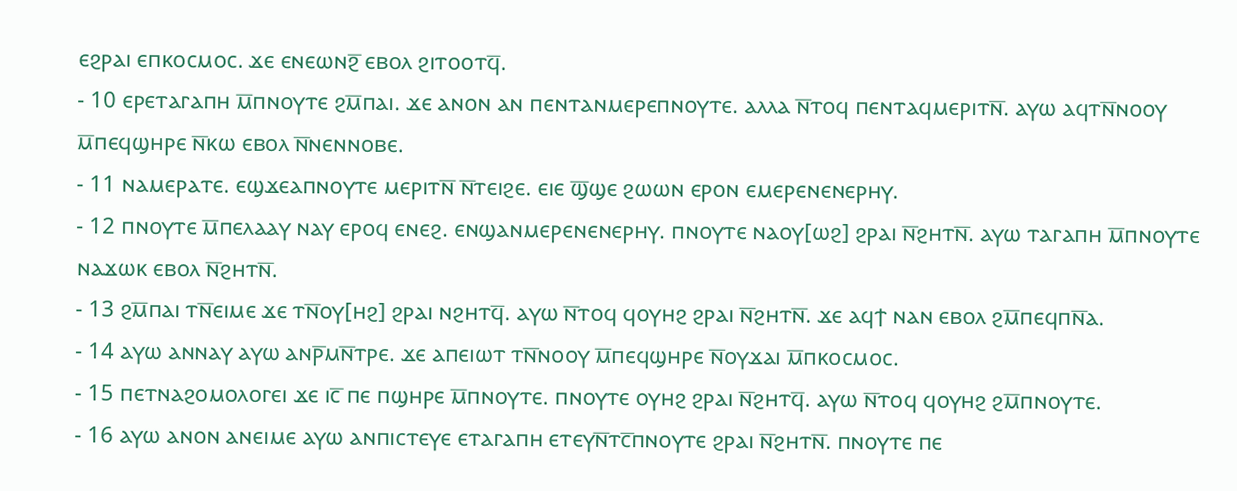ⲉϩⲣⲁⲓ ⲉⲡⲕⲟⲥⲙⲟⲥ. ϫⲉ ⲉⲛⲉⲱⲛϩ̅ ⲉⲃⲟⲗ ϩⲓⲧⲟⲟⲧϥ̅.
- 10 ⲉⲣⲉⲧⲁⲅⲁⲡⲏ ⲙ̅ⲡⲛⲟⲩⲧⲉ ϩⲙ̅ⲡⲁⲓ. ϫⲉ ⲁⲛⲟⲛ ⲁⲛ ⲡⲉⲛⲧⲁⲛⲙⲉⲣⲉⲡⲛⲟⲩⲧⲉ. ⲁⲗⲗⲁ ⲛ̅ⲧⲟϥ ⲡⲉⲛⲧⲁϥⲙⲉⲣⲓⲧⲛ̅. ⲁⲩⲱ ⲁϥⲧⲛ̅ⲛⲟⲟⲩ ⲙ̅ⲡⲉϥϣⲏⲣⲉ ⲛ̅ⲕⲱ ⲉⲃⲟⲗ ⲛ̅ⲛⲉⲛⲛⲟⲃⲉ.
- 11 ⲛⲁⲙⲉⲣⲁⲧⲉ. ⲉϣϫⲉⲁⲡⲛⲟⲩⲧⲉ ⲙⲉⲣⲓⲧⲛ̅ ⲛ̅ⲧⲉⲓϩⲉ. ⲉⲓⲉ ϣ̅ϣⲉ ϩⲱⲱⲛ ⲉⲣⲟⲛ ⲉⲙⲉⲣⲉⲛⲉⲛⲉⲣⲏⲩ.
- 12 ⲡⲛⲟⲩⲧⲉ ⲙ̅ⲡⲉⲗⲁⲁⲩ ⲛⲁⲩ ⲉⲣⲟϥ ⲉⲛⲉϩ. ⲉⲛϣⲁⲛⲙⲉⲣⲉⲛⲉⲛⲉⲣⲏⲩ. ⲡⲛⲟⲩⲧⲉ ⲛⲁⲟⲩ[ⲱϩ] ϩⲣⲁⲓ ⲛ̅ϩⲏⲧⲛ̅. ⲁⲩⲱ ⲧⲁⲅⲁⲡⲏ ⲙ̅ⲡⲛⲟⲩⲧⲉ ⲛⲁϫⲱⲕ ⲉⲃⲟⲗ ⲛ̅ϩⲏⲧⲛ̅.
- 13 ϩⲙ̅ⲡⲁⲓ ⲧⲛ̅ⲉⲓⲙⲉ ϫⲉ ⲧⲛ̅ⲟⲩ[ⲏϩ] ϩⲣⲁⲓ ⲛϩⲏⲧϥ̅. ⲁⲩⲱ ⲛ̅ⲧⲟϥ ϥⲟⲩⲏϩ ϩⲣⲁⲓ ⲛ̅ϩⲏⲧⲛ̅. ϫⲉ ⲁϥϯ ⲛⲁⲛ ⲉⲃⲟⲗ ϩⲙ̅ⲡⲉϥⲡⲛ̅ⲁ.
- 14 ⲁⲩⲱ ⲁⲛⲛⲁⲩ ⲁⲩⲱ ⲁⲛⲣ̅ⲙⲛ̅ⲧⲣⲉ. ϫⲉ ⲁⲡⲉⲓⲱⲧ ⲧⲛ̅ⲛⲟⲟⲩ ⲙ̅ⲡⲉϥϣⲏⲣⲉ ⲛ̅ⲟⲩϫⲁⲓ ⲙ̅ⲡⲕⲟⲥⲙⲟⲥ.
- 15 ⲡⲉⲧⲛⲁϩⲟⲙⲟⲗⲟⲅⲉⲓ ϫⲉ ⲓⲥ̅ ⲡⲉ ⲡϣⲏⲣⲉ ⲙ̅ⲡⲛⲟⲩⲧⲉ. ⲡⲛⲟⲩⲧⲉ ⲟⲩⲏϩ ϩⲣⲁⲓ ⲛ̅ϩⲏⲧϥ̅. ⲁⲩⲱ ⲛ̅ⲧⲟϥ ϥⲟⲩⲏϩ ϩⲙ̅ⲡⲛⲟⲩⲧⲉ.
- 16 ⲁⲩⲱ ⲁⲛⲟⲛ ⲁⲛⲉⲓⲙⲉ ⲁⲩⲱ ⲁⲛⲡⲓⲥⲧⲉⲩⲉ ⲉⲧⲁⲅⲁⲡⲏ ⲉⲧⲉⲩⲛ̅ⲧⲥ̅ⲡⲛⲟⲩⲧⲉ ϩⲣⲁⲓ ⲛ̅ϩⲏⲧⲛ̅. ⲡⲛⲟⲩⲧⲉ ⲡⲉ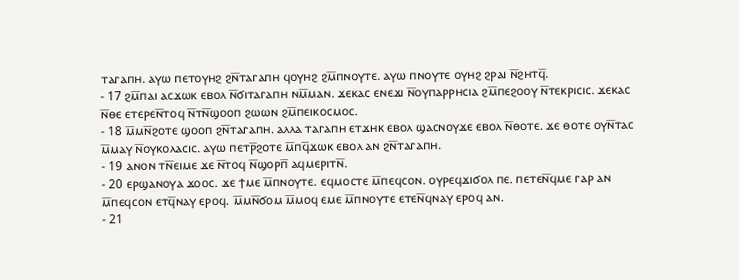ⲧⲁⲅⲁⲡⲏ. ⲁⲩⲱ ⲡⲉⲧⲟⲩⲏϩ ϩⲛ̅ⲧⲁⲅⲁⲡⲏ ϥⲟⲩⲏϩ ϩⲙ̅ⲡⲛⲟⲩⲧⲉ. ⲁⲩⲱ ⲡⲛⲟⲩⲧⲉ ⲟⲩⲏϩ ϩⲣⲁⲓ ⲛ̅ϩⲏⲧϥ̅.
- 17 ϩⲙ̅ⲡⲁⲓ ⲁⲥϫⲱⲕ ⲉⲃⲟⲗ ⲛ̅ϭⲓⲧⲁⲅⲁⲡⲏ ⲛⲙ̅ⲙⲁⲛ. ϫⲉⲕⲁⲥ ⲉⲛⲉϫⲓ ⲛ̅ⲟⲩⲡⲁⲣⲣⲏⲥⲓⲁ ϩⲙ̅ⲡⲉϩⲟⲟⲩ ⲛ̅ⲧⲉⲕⲣⲓⲥⲓⲥ. ϫⲉⲕⲁⲥ ⲛ̅ⲑⲉ ⲉⲧⲉⲣⲉⲛ̅ⲧⲟϥ ⲛ̅ⲧⲛ̅ϣⲟⲟⲡ ϩⲱⲱⲛ ϩⲙ̅ⲡⲉⲓⲕⲟⲥⲙⲟⲥ.
- 18 ⲙ̅ⲙⲛ̅ϩⲟⲧⲉ ϣⲟⲟⲡ ϩⲛ̅ⲧⲁⲅⲁⲡⲏ. ⲁⲗⲗⲁ ⲧⲁⲅⲁⲡⲏ ⲉⲧϫⲏⲕ ⲉⲃⲟⲗ ϣⲁⲥⲛⲟⲩϫⲉ ⲉⲃⲟⲗ ⲛ̅ⲑⲟⲧⲉ. ϫⲉ ⲑⲟⲧⲉ ⲟⲩⲛ̅ⲧⲁⲥ ⲙ̅ⲙⲁⲩ ⲛ̅ⲟⲩⲕⲟⲗⲁⲥⲓⲥ. ⲁⲩⲱ ⲡⲉⲧⲣ̅ϩⲟⲧⲉ ⲙ̅ⲡϥ̅ϫⲱⲕ ⲉⲃⲟⲗ ⲁⲛ ϩⲛ̅ⲧⲁⲅⲁⲡⲏ.
- 19 ⲁⲛⲟⲛ ⲧⲛ̅ⲉⲓⲙⲉ ϫⲉ ⲛ̅ⲧⲟϥ ⲛ̅ϣⲟⲣⲡ̅ ⲁϥⲙⲉⲣⲓⲧⲛ̅.
- 20 ⲉⲣϣⲁⲛⲟⲩⲁ ϫⲟⲟⲥ. ϫⲉ ϯⲙⲉ ⲙ̅ⲡⲛⲟⲩⲧⲉ. ⲉϥⲙⲟⲥⲧⲉ ⲙ̅ⲡⲉϥⲥⲟⲛ. ⲟⲩⲣⲉϥϫⲓϭⲟⲗ ⲡⲉ. ⲡⲉⲧⲉⲛ̅ϥⲙⲉ ⲅⲁⲣ ⲁⲛ ⲙ̅ⲡⲉϥⲥⲟⲛ ⲉⲧϥ̅ⲛⲁⲩ ⲉⲣⲟϥ. ⲙ̅ⲙⲛ̅ϭⲟⲙ ⲙ̅ⲙⲟϥ ⲉⲙⲉ ⲙ̅ⲡⲛⲟⲩⲧⲉ ⲉⲧⲉⲛ̅ϥⲛⲁⲩ ⲉⲣⲟϥ ⲁⲛ.
- 21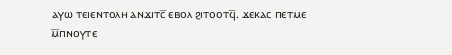ⲁⲩⲱ ⲧⲉⲓⲉⲛⲧⲟⲗⲏ ⲁⲛϫⲓⲧⲥ̅ ⲉⲃⲟⲗ ϩⲓⲧⲟⲟⲧϥ̅. ϫⲉⲕⲁⲥ ⲡⲉⲧⲙⲉ ⲙ̅ⲡⲛⲟⲩⲧⲉ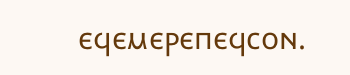ⲉϥⲉⲙⲉⲣⲉⲡⲉϥⲥⲟⲛ.